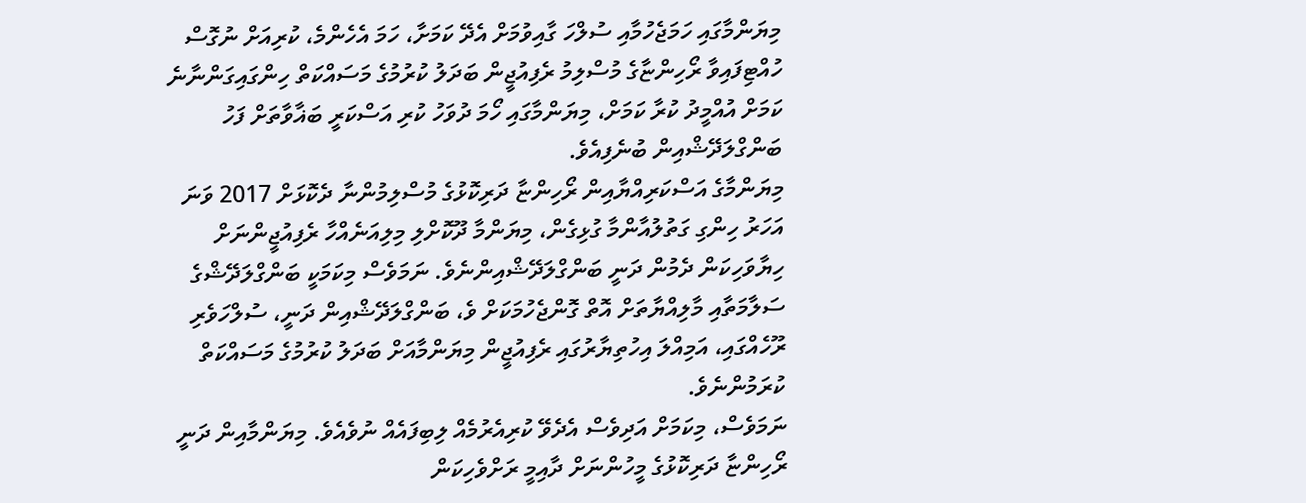މިޔަންމާގައި ހަމަޖެހުމާއި ސުލްހަ ގާއިވުމަށް އެދޭ ކަމަށާ، ހަމަ އެހެންމެ، ކުރިއަށް ނުގޮސް ހުއްޓިފައިވާ ރޯހިންޏާގެ މުސްލިމު ރެފިއުޖީން ބަދަލު ކުރުމުގެ މަސައްކަތް ހިންގައިގަންނާނެ ކަމަށް އުއްމީދު ކުރާ ކަމަށް، މިޔަންމާގައި ހޯމަ ދުވަހު ކުރި އަސްކަރީ ބަޣާވާތަށް ފަހު ބަންގްލަދޭޝްއިން ބުނެފިއެވެ.
މިޔަންމާގެ އަސްކަރިއްޔާއިން ރޯހިންޏާ ދަރިކޮޅުގެ މުސްލިމުންނާ ދެކޮޅަށް 2017 ވަނަ އަހަރު ހިންގި ގަތުލުއާންމާ ގުޅިގެން، މިޔަންމާ ދޫކޮށްލި މިލިއަނެއްހާ ރެފިއުޖީންނަށް ހިޔާވަހިކަން ދެމުން ދަނީ ބަންގްލަދޭޝްއިންނެވެ. ނަމަވެސް މިކަމަކީ ބަންގްލަދޭޝްގެ ސަލާމަތާއި މާލިއްޔާތަށް އޮތް ގޮންޖެހުމަކަށް ވެ، ބަންގްލަދޭޝްއިން ދަނީ، ސުލްހަވެރި ރޫހެއްގައި، އަމިއްލަ އިހުތިޔާރުގައި ރެފިއުޖީން މިޔަންމާއަށް ބަދަލު ކުރުމުގެ މަސައްކަތް ކުރަމުންނެވެ.
ނަމަވެސް، މިކަމަށް އަދިވެސް އެދެވޭ ކުރިއެރުމެއް ލިބިފައެއް ނުވެއެވެ. މިޔަންމާއިން ދަނީ ރޯހިންޏާ ދަރިކޮޅުގެ މީހުންނަށް ދާއިމީ ރަށްވެހިކަން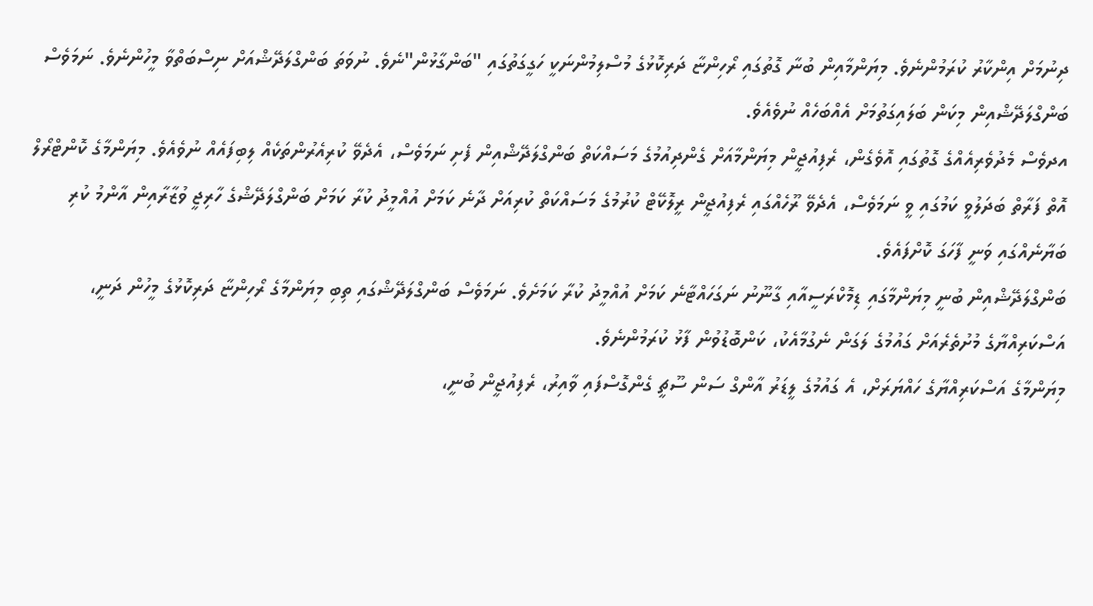ދިނުމަށް އިންކާރު ކުރަމުންނެވެ. މިޔަންމާއިން ބުނާ ގޮތުގައި ރޯހިންޏާ ދަރިކޮޅުގެ މުސްލިމުންނަކީ ހަގީގަތުގައި "ބަންގާޅުން"ނެވެ. ނުވަތަ ބަންގްލަދޭޝްއަށް ނިސްބަތްވާ މީހުންނެވެ. ނަމަވެސް ބަންގްލަދޭޝްއިން މިކަން ބަލައިގަތުމަށް އެއްބަހެއް ނުވެއެވެ.
އދވެސް މެދުވެރިއެއްގެ ގޮތުގައި އޮވެގެން، ރެފިއުޖީން މިޔަންމާއަށް ގެންދިއުމުގެ މަސައްކަތް ބަންގްލަދޭޝްއިން ފެށި ނަމަވެސް، އެދެވޭ ކުރިއެރުންތަކެއް ލިބިފައެއް ނުވެއެވެ. މިޔަންމާގެ ކޮންޓްރޯލް އޮތް ފަރާތް ބަދަލުވީ ކަމުގައި ވީ ނަމަވެސް، އެދެވޭ ރޫހެއްގައި ރެފިއުޖީން ރީލޮކޭޓް ކުރުމުގެ މަސައްކަތް ކުރިއަށް ދާނެ ކަމަށް އުއްމީދު ކުރާ ކަމަށް ބަންގްލަދޭޝްގެ ހާރިޖީ ވުޒާރާއިން އާންމު ކުރި ބަޔާނެއްގައި ވަނީ ފާހަގަ ކޮށްފައެވެ.
ބަންގްލަދޭޝްއިން ބުނީ މިޔަންމާގައި ޑިމޮކްރަސީއާއި ގާނޫނު ނަގަހައްޓާނެ ކަމަށް އުއްމީދު ކުރާ ކަމަށެވެ. ނަމަވެސް ބަންގްލަދޭޝްގައި ތިބި މިޔަންމާގެ ރޯހިންޏާ ދަރިކޮޅުގެ މީހުން ދަނީ، އަސްކަރިއްޔާގެ މުށުތެރެއަށް ގައުމުގެ ލަގަން ނެގުމާއެކު، ކަންބޮޑުވުން ފާޅު ކުރަމުންނެވެ.
މިޔަންމާގެ އަސްކަރިއްޔާގެ ހައްޔަރަށް، އެ ގައުމުގެ ލީޑަރު އާންގް ސަން ސޫޗީ ގެންގޮސްފައި ވާއިރު، ރެފިއުޖީން ބުނީ،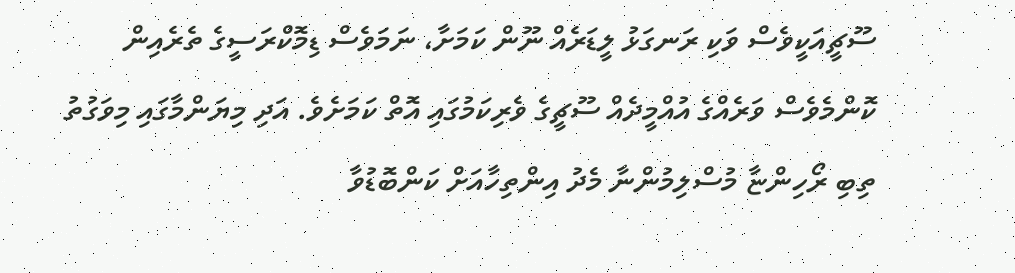ސޫޗީއަކީވެސް ވަކި ރަނގަޅު ލީޑަރެއް ނޫން ކަމަށާ، ނަމަވެސް ޑިމޮކްރަސީގެ ތެރެއިން ކޮންމެވެސް ވަރެއްގެ އުއްމީދެއް ސޫޗީގެ ވެރިކަމުގައި އޮތް ކަމަށެވެ. އަދި މިޔަންމާގައި މިވަގުތު ތިބި ރޯހިންޏާ މުސްލިމުންނާ މެދު އިންތިހާއަށް ކަންބޮޑުވާ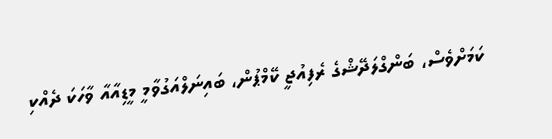ކަމަށްވެސް، ބަންގްލަދޭޝްގެ ރެފިއުޖީ ކޭމްޕުން، ބައިނަލްއަގުވާމީ މީޑިއާއާ ވާހަކަ ދެއްކި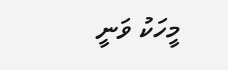މީހަކު ވަނީ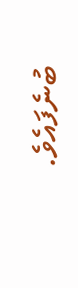ބުނެފައެވެ.